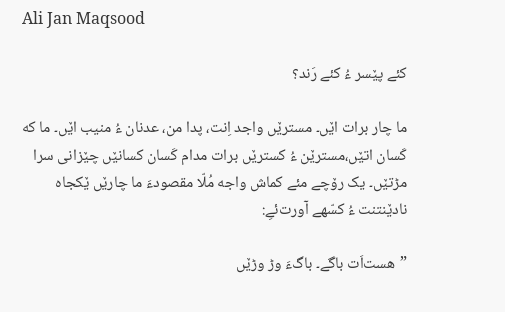Ali Jan Maqsood

کئے پێسر ءُ کئے رَند؟

ما چار برات اێں۔ مسترێں واجد اِنت، پدا من، عدنان ءُ منیب اێں۔ ما که کَسان اتێں،مسترێن ءُ کسترێں برات مدام کَسان کسانێں چێزانی سرا مڑتێں۔ یک رۆچے مئے کماش واجه مُلّا مقصودءَ ما چارێں ێکجاہ نادێنتنت ءُ کسّھے آورت‌ئےِ:

”ھست‌اَت باگے۔ باگءَ وڑ وڑێں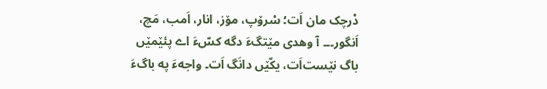دْرچک مان اَت؛ سْرۆپ، مۆز، انار، اَمب، مَچ، اَنگور۔۔۔ آ وھدی مێتگءَ دگه کسّءَ اے پئێمێں باگ نێست‌اَت، یکّێں دانَگ اَت۔ واجهءَ په باگءَ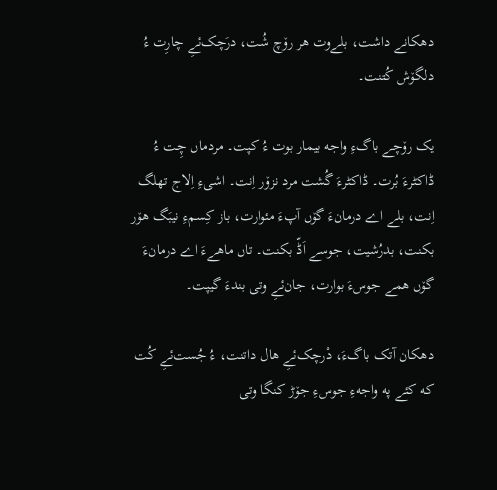دھکانے داشت، بلےوت ھر رۆچ شُت، درَچک‌ئےِ چارِت ءُ دلگۆش کُتنت۔

یک رۆچے باگءِ واجه بیمار بوت ءُ کپت۔ مردماں چِت ءُ ڈاکٹرءَ بُرت۔ ڈاکٹرءَ گُشت مرد نزۆر اِنت۔ اشیءِ اِلاج تهلگ اِنت، بلے اے درمانءَ گۆں آپءَ مئوارت، باز کِسمءِ نیبَگ هۆر بکنت، بدرُشیت، جوسے اَڈّ بکنت۔ تاں ماهےءَ اے درمانءَ گۆں همے جوسءَ بوارت، جان‌ئےِ وتی بندءَ گیپت۔

دھکان آتک باگءَ، دْرچک‌ئےِ ھال داتنت، ءُ جُست‌ئےِ کُت که کئے په واجهءِ جوسءِ جۆڑ کنگا وتی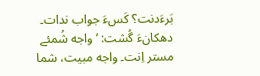بَرءَدنت؟ کَسءَ جواب ندات۔ دھکانءَ گُشت: ’واجه شُمئے مستر اِنت۔ واجه مبیت، شما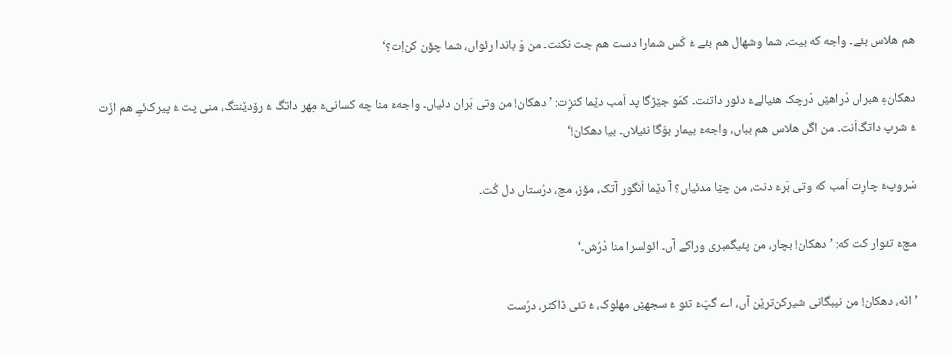ھم ھلاس بئے۔ واجه که بیت، شما وشھال ھم بئے ءُ کَس شمارا دست ھم جت نکنت۔ من وَ باندا رئواں، شما چۆن کن‌اِت؟‘

دھکانءِ ھبراں دْراھێں دْرچک ھئیالےءَ دئور داتنت۔ کمّو جێڑگا پد اَمب دێما کنزِت: ’دھکان! من وتی بَران دئیاں۔ واجهءَ منا چه کسانیءَ مِهر داتگ ءُ رۆدێنتگ، منی پت ءُ پیرک‌ئےِ ھم ازّت ءُ شرپ داتگ‌اَنت۔ من اگں ھلاس ھم بباں، واجهءَ بیمار بوّگا نئیلاں۔ بیا دھکان!‘

سْروپءَ چارِت اَمب که وتی بَرءَ دنت، من چێا مدئیاں؟ آ دێما اَنگور آتک، مۆز، مچ، درُستاں دل کُت۔

مچءَ تئوار کت که: ’دھکان! بچار، من پئیگمبری وراکے آں۔ ائولسرا منا دْرُش۔‘

’انّه، دھکان! من نیبگانی شیرکن‌ترێن آں، اے گپّءَ تئو ءُ سجھێں مھلوک، ءُ تئی ڈاکٹر، درُست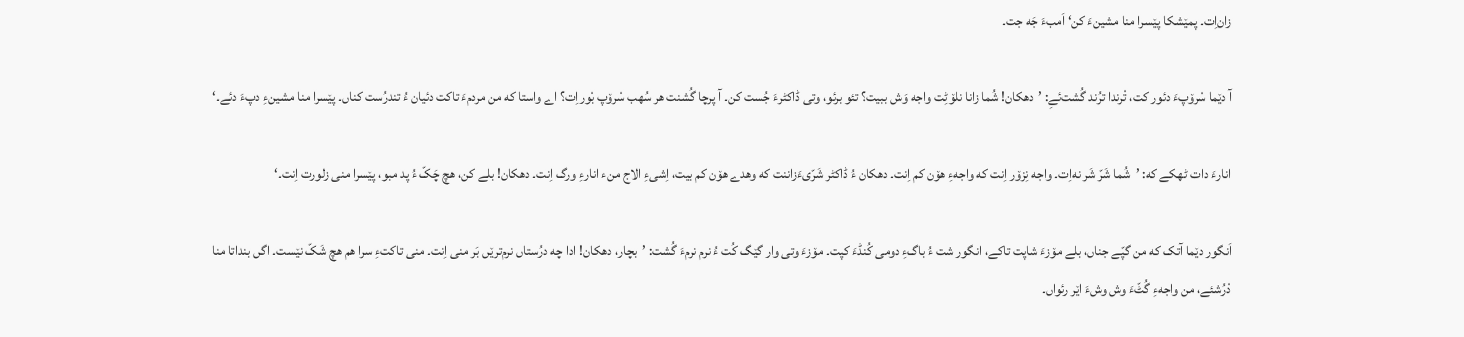زان‌اِت۔ پمێشکا پێسرا منا مشینءَ کن‘ اَمبءَ جَه جت۔

آ دێما سْرۆپءَ دئور کت، تْرندا ترُند گُشت‌ئےِ: ’دھکان! شُما زانا نلۆٹِت واجه وَش ببیت؟ تئو برئو، وتی ڈاکٹرءَ جُست کن۔ آ پرچا گُشنت ھر سُھب سْرۆپ بْوراِت؟ اے واستا که من مردمءَ تاکت دئیان ءُ تندرُست کناں۔ پێسرا منا مشینءِ دپءَ دئے۔‘

انارءَ دات ٹھکے که: ’شُما شَرّ شَر نه‌اِت۔ واجه نِزۆر اِنت که واجهءِ ھۆن کم اِنت۔ دھکان ءُ ڈاکٹر شَرّیءَزاننت که وھدے ھۆن کم بیت، اِشیءِ الاج منء انارءِ ورگ اِنت۔ دھکان! بلے کن، ھچ چَکّ ءُ پد مبو، پێسرا منی زلورت اِنت۔‘

اَنگور دێما آتک که من گپّے جناں، بلے مۆزءَ شاپت تاکے، انگور شت ءُ باگءِ دومی کُنڈءَ کپت۔ مۆزءَ وتی وار گێگ کُت ءُ نرم نرمءَ گُشت: ’بچار، دھکان! ادا چه درُستاں نرم‌ترێں بَر منی اِنت۔ منی تاکتءِ سرا ھم ھچ شَکّ نێست۔ اگں بنداتا منا دْرُشئے، من واجهءِ گُٹّءَ وش وشءَ اێر رئواں۔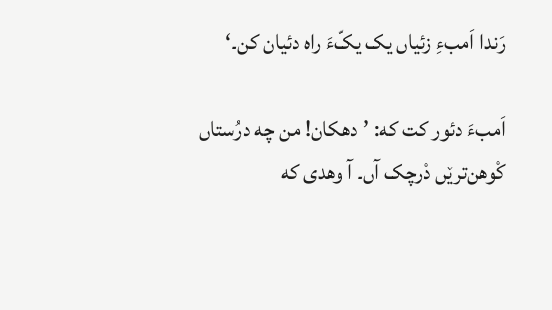رَندا اَمبءِ زئیاں یک یکّءَ راہ دئیان کن۔‘

اَمبءَ دئور کت که: ’دھکان! من چه درُستاں کْوھن‌ترێں دْرچک آں۔ آ وھدی که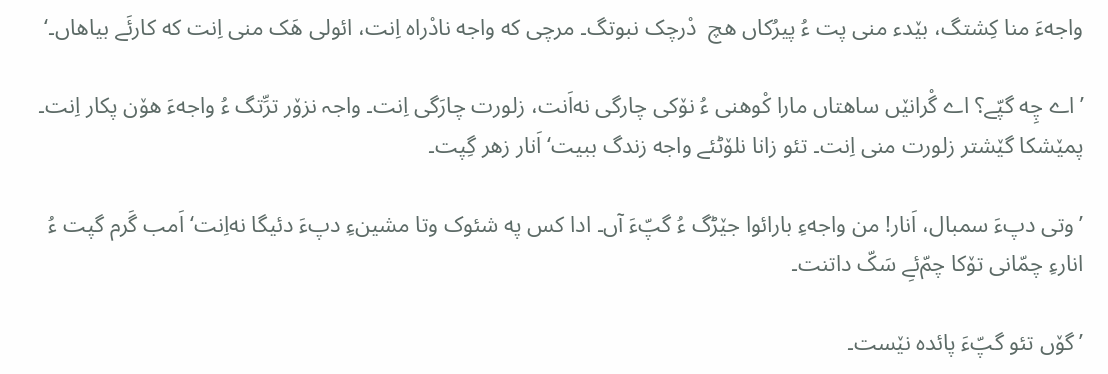واجهءَ منا کِشتگ، بێدء منی پت ءُ پیرُکاں ھچ  دْرچک نبوتگ۔ مرچی که واجه نادْراہ اِنت، ائولی ھَک منی اِنت که کارئَے بیاهاں۔‘

’اے چِه گپّے؟ اے گْرانێں ساھتاں مارا کْوھنی ءُ نۆکی چارگی نه‌اَنت، زلورت چارَگی اِنت۔ واجہ نزۆر ترِّتگ ءُ واجهءَ ھۆن پکار اِنت۔ پمێشکا گێشتر زلورت منی اِنت۔ تئو زانا نلۆٹئے واجه زندگ ببیت‘ اَنار زھر گِپت۔

’وتی دپءَ سمبال، اَنار! من واجهءِ بارائوا جێڑگ ءُ گپّءَ آں۔ ادا کس په شئوک وتا مشینءِ دپءَ دئیگا نه‌اِنت‘ اَمب گَرم گپت ءُ انارءِ چمّانی تۆکا چمّ‌ئےِ سَکّ داتنت۔

’گۆں تئو گپّءَ پائدہ نێست۔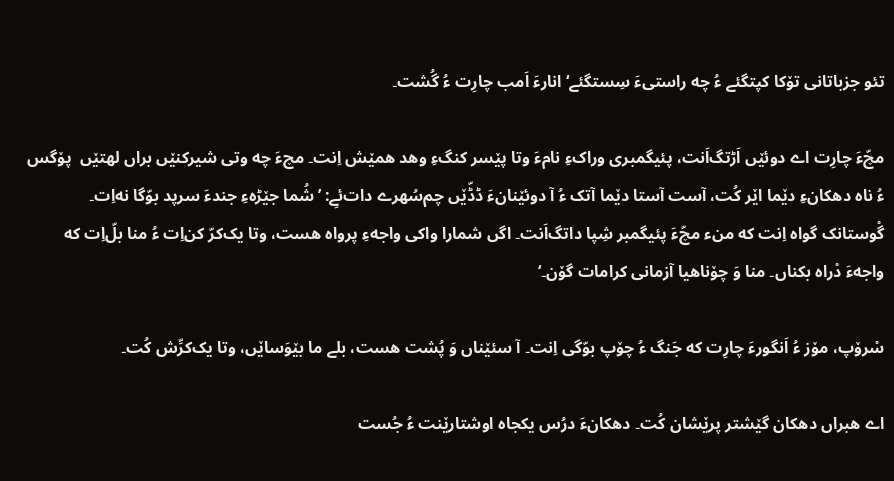تئو جزباتانی تۆکا کپتگئے ءُ چه راستیءَ سِستگئے‘ انارءَ اَمب چارِت ءُ گُشت۔

مچّءَ چارِت اے دوئێں اَڑتگ‌اَنت، پئیگمبری وراکءِ نامءَ وتا پێسر کنگءِ وھد ھمێش اِنت۔ مچءَ چه وتی شیرکنێں براں لھتێں  پۆگس ءُ ناہ دھکانءِ دێما اێر کُت، آست آستا دێما آتک ءُ آ دوئێنانءَ ڈڈّێں چم‌سُھرے دات‌ئےِ: ’شُما جێڑہءِ جندءَ سرپد بوّگا نه‌اِت۔ گْوستانک گواہ اِنت که منء مچّءَ پئیگمبر شِپا داتگ‌اَنت۔ اگں شمارا واکی واجهءِ پرواہ ھست، وتا یک‌کرّ کن‌اِت ءُ منا بلّ‌اِت که واجهءَ دْراه بکناں۔ منا وَ چۆناهیا آزمانی کرامات گۆن۔‘

سْرۆپ، مۆز ءُ اَنگورءَ چارِت که جَنگ ءُ چۆپ بوّگی اِنت۔ آ سئێناں وَ پُشت ھست، بلے ما بێوَساێں، وتا یک‌کرِّش کُت۔

اے ھبراں دھکان گێشتر پرێشان کُت۔ دھکانءَ درُس یکجاہ اوشتارێنت ءُ جُست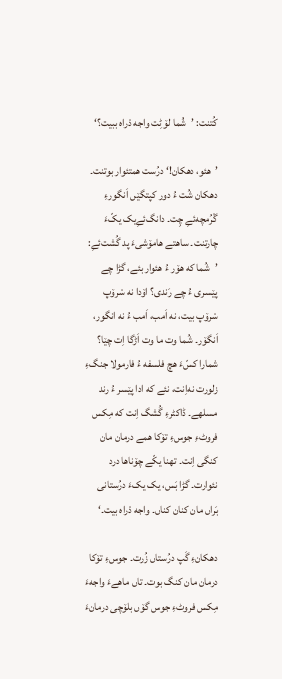کُتنت: ’شُما لۆٹِت واجه دْراه ببیت؟‘

’ھئو، دھکان!‘ درُست ھمتئوار بوتنت۔ دھکان شُت ءُ دور کپتگێں اَنگورءِ گْرُمچه‌ئےِ چِت۔ دانگ‌ئےِیک یکّءَ چارتنت۔ ساھتے ھامۆشیءَ پد گُشت‌ئےِ: ’شُما که هۆر ءُ هئوار بئے، گڑا چے پێسری ءُ چے رَندی؟ اۆدا نه سْرۆپ سْرۆپ بیت، نه اَمب، اَمب ءُ نه انگور، اَنگۆر۔ شُما وت ما وت اَڑگا اِت چێا؟ شمارا کسّءَ هچ فلسفه ءُ فارمولا جنگءِ زلورت نه‌اِنت، نئے که ادا پێسر ءُ رند مسلھے۔ ڈاکٹرءِ گُشگ اِنت که مِکس فروٹءِ جوسءِ تۆکا ھمے درمان مان کنگی اِنت۔ تھنا یکّے چۆناھا درد نئوارت۔ گڑا بَس، یک یکءَ درُستانی بَراں مان کنان کناں۔ واجه دْراه بیت۔‘

دھکانءِ گَپ درُستاں زُرت۔ جوسءِ تۆکا درمان مان کنگ بوت۔ تاں ماھےءَ واجهءَ مِکس فروٹءِ جوس گۆں بلۆچی درمانءَ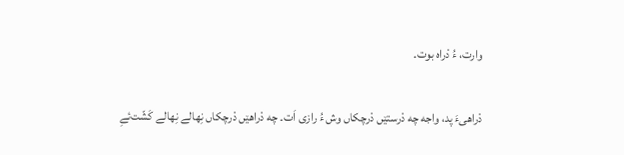وارت، ءُ دْراہ بوت۔

دْراھیءَ پد، واجه چه دْرستێں دْرچکاں وش ءُ رازی اَت۔ چه دْراهێں دْرچکاں نِهالے نِهالے کَشّت‌ئےِ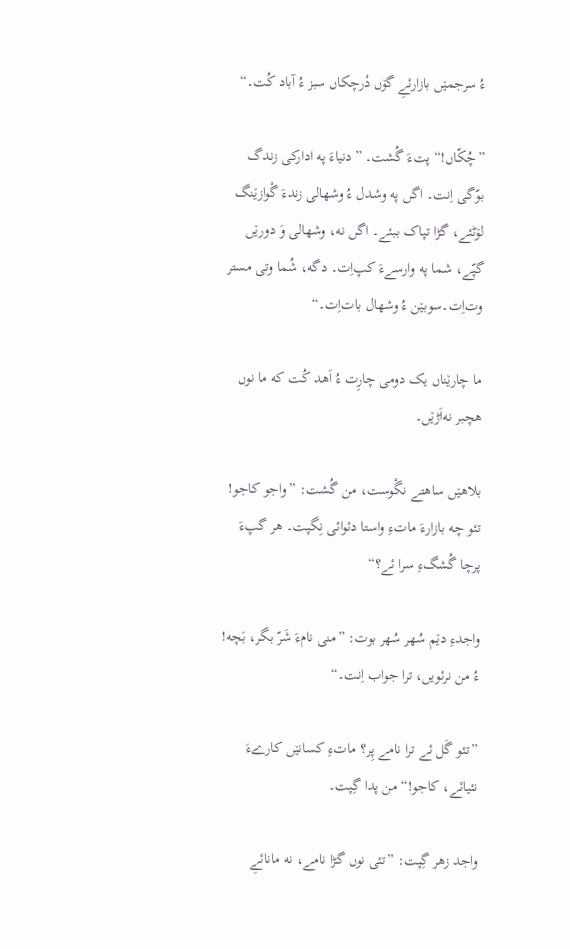ءُ سرجمێں بازارئےِ گۆں دْرچکاں سبز ءُ آباد کُت۔“

”چُکّاں!“ پتءَ گُشت۔ ”دنیاءَ په ادارکی زندگ بوّگی اِنت۔ اگں په وشدل ءُ وشھالی زندءَ گْوازێنگ لۆٹئے، گڑا تپاک ببئے۔ اگں نه، وشھالی وَ دورێں گپّے، شما په وارسےءَ کپ‌اِت۔ دگه، شُما وتی مستر وت‌اِت۔سوبێن ءُ وشھال بات‌اِت۔“

ما چارێناں یک دومی چارِت ءُ اَهد کُت که ما نوں ھچبر نه‌اَڑێں۔

بلاھێں ساھتے نگْوست، من گُشت: ”واجو کاجو! تئو چه بازارءَ ماتءِ واستا دئوائی نِگپت۔ ھر گپءَ پرچا گُشگءِ سرا ئے؟“

واجدءِ دێم سُھر سُھر بوت: ”منی نامءَ شَرّ بگر، بَچه! ءُ من نرئویں، ترا جواب اِنت۔“

”تئو گَل ئے ترا نامے پِر؟ ماتءِ کسانێں کارےءَ نئیائے، کاجو!“ من پدا گِپت۔

واجد زھر گِپت: ”تئی نوں گڑا نامے، نه مانائےِ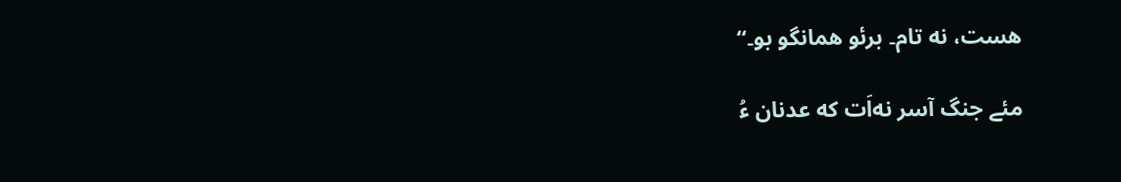ھست، نه تام۔ برئو ھمانگو بو۔“

مئے جنگ آسر نه‌اَت که عدنان ءُ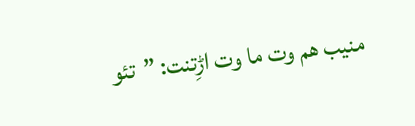منیب ھم وت ما وت اڑِتنت: ”تئو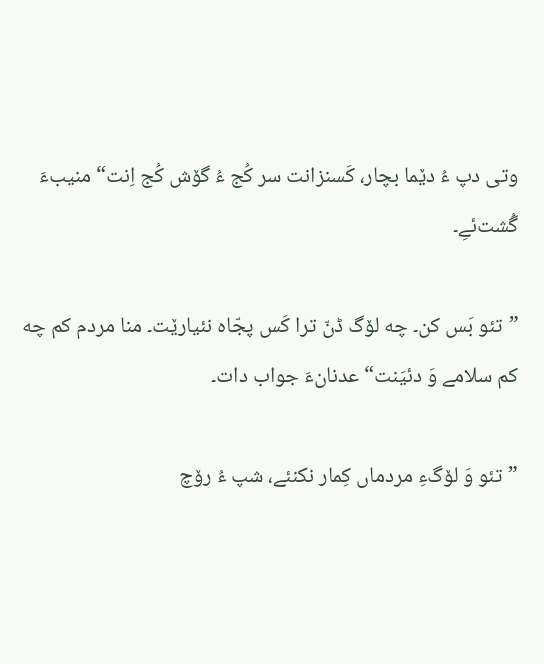وتی دپ ءُ دێما بچار، کَسنزانت سر کُج ءُ گۆش کُج اِنت“ منیبءَ گُشت‌ئےِ۔

”تئو بَس کن۔ چه لۆگ ڈنّ ترا کَس پجّاه نئیارێت۔ منا مردم کم چه کم سلامے وَ دئیَنت“ عدنانءَ جواب دات۔

”تئو وَ لۆگءِ مردماں کِمار نکنئے، شپ ءُ رۆچ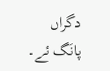دگراں پانَگ ئے۔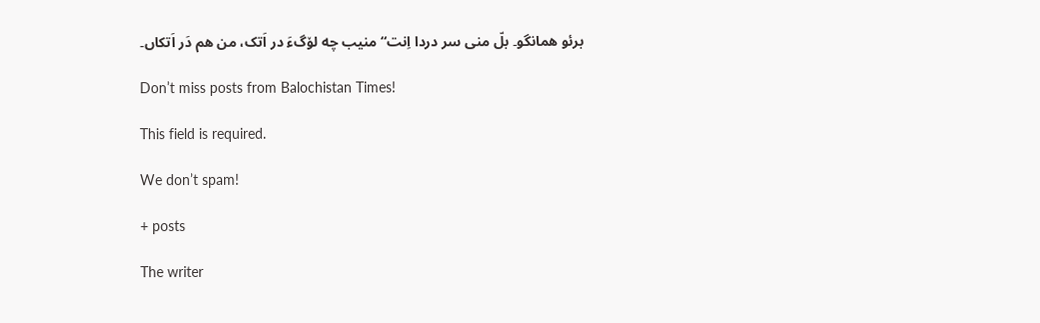برئو ھمانگو۔ بلّ منی سر دردا اِنت“ منیب چه لۆگءَ در اَتک، من ھم دَر اَتکاں۔

Don’t miss posts from Balochistan Times!

This field is required.

We don’t spam!

+ posts

The writer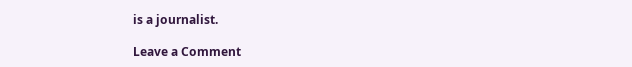is a journalist.

Leave a Comment